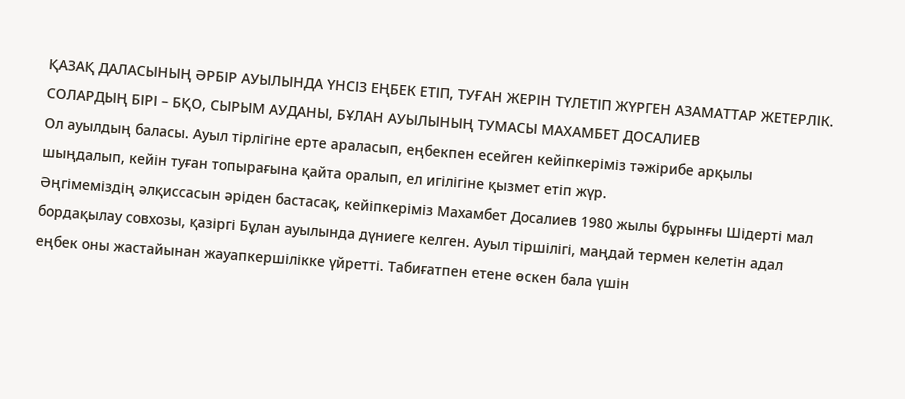ҚАЗАҚ ДАЛАСЫНЫҢ ӘРБІР АУЫЛЫНДА ҮНСІЗ ЕҢБЕК ЕТІП, ТУҒАН ЖЕРІН ТҮЛЕТІП ЖҮРГЕН АЗАМАТТАР ЖЕТЕРЛІК. СОЛАРДЫҢ БІРІ – БҚО, СЫРЫМ АУДАНЫ, БҰЛАН АУЫЛЫНЫҢ ТУМАСЫ МАХАМБЕТ ДОСАЛИЕВ
Ол ауылдың баласы. Ауыл тірлігіне ерте араласып, еңбекпен есейген кейіпкеріміз тәжірибе арқылы шыңдалып, кейін туған топырағына қайта оралып, ел игілігіне қызмет етіп жүр.
Әңгімеміздің әлқиссасын әріден бастасақ, кейіпкеріміз Махамбет Досалиев 1980 жылы бұрынғы Шідерті мал бордақылау совхозы, қазіргі Бұлан ауылында дүниеге келген. Ауыл тіршілігі, маңдай термен келетін адал еңбек оны жастайынан жауапкершілікке үйретті. Табиғатпен етене өскен бала үшін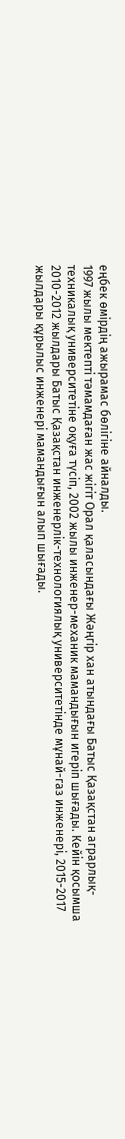еңбек өмірдің ажырамас бөлігіне айналды.
1997 жылы мектепті тәмамдаған жас жігіт Орал қаласындағы Жәңгір хан атындағы Батыс Қазақстан аграрлық-техникалық университетіне оқуға түсіп, 2002 жылы инженер-механик мамандығын игеріп шығады. Кейін қосымша 2010-2012 жылдары Батыс Қазақстан инженерлік-технологиялық университетінде мұнай-газ инженері, 2015-2017 жылдары құрылыс инженері мамандығын алып шығады.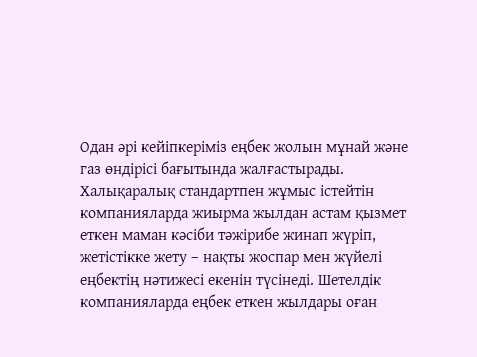Одан әрі кейіпкеріміз еңбек жолын мұнай және газ өндірісі бағытында жалғастырады. Халықаралық стандартпен жұмыс істейтін компанияларда жиырма жылдан астам қызмет еткен маман кәсіби тәжірибе жинап жүріп, жетістікке жету – нақты жоспар мен жүйелі еңбектің нәтижесі екенін түсінеді. Шетелдік компанияларда еңбек еткен жылдары оған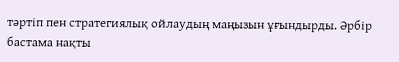тәртіп пен стратегиялық ойлаудың маңызын ұғындырды. Әрбір бастама нақты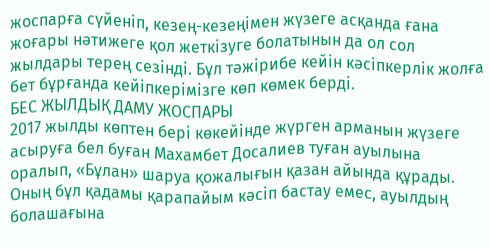жоспарға сүйеніп, кезең-кезеңімен жүзеге асқанда ғана жоғары нәтижеге қол жеткізуге болатынын да ол сол жылдары терең сезінді. Бұл тәжірибе кейін кәсіпкерлік жолға бет бұрғанда кейіпкерімізге көп көмек берді.
БЕС ЖЫЛДЫҚ ДАМУ ЖОСПАРЫ
2017 жылды көптен бері көкейінде жүрген арманын жүзеге асыруға бел буған Махамбет Досалиев туған ауылына оралып, «Бұлан» шаруа қожалығын қазан айында құрады. Оның бұл қадамы қарапайым кәсіп бастау емес, ауылдың болашағына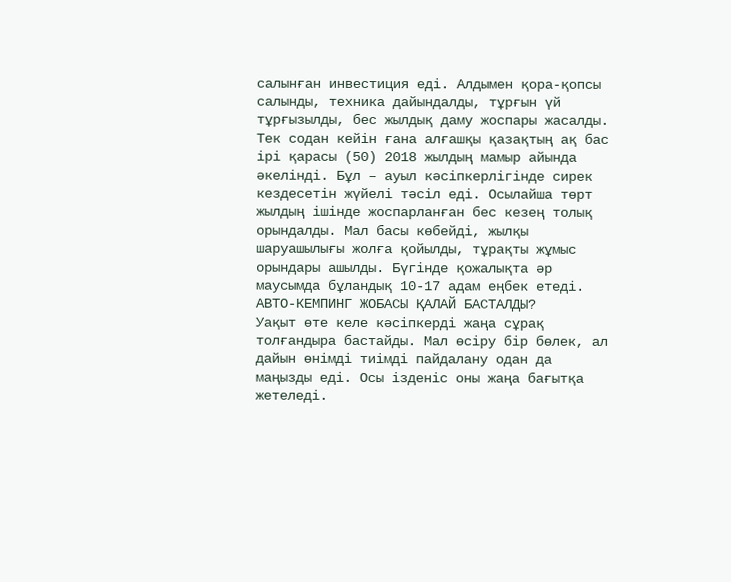салынған инвестиция еді. Алдымен қора-қопсы салынды, техника дайындалды, тұрғын үй тұрғызылды, бес жылдық даму жоспары жасалды. Тек содан кейін ғана алғашқы қазақтың ақ бас ірі қарасы (50) 2018 жылдың мамыр айында әкелінді. Бұл – ауыл кәсіпкерлігінде сирек кездесетін жүйелі тәсіл еді. Осылайша төрт жылдың ішінде жоспарланған бес кезең толық орындалды. Мал басы көбейді, жылқы шаруашылығы жолға қойылды, тұрақты жұмыс орындары ашылды. Бүгінде қожалықта әр маусымда бұландық 10-17 адам еңбек етеді.
АВТО-КЕМПИНГ ЖОБАСЫ ҚАЛАЙ БАСТАЛДЫ?
Уақыт өте келе кәсіпкерді жаңа сұрақ толғандыра бастайды. Мал өсіру бір бөлек, ал дайын өнімді тиімді пайдалану одан да маңызды еді. Осы ізденіс оны жаңа бағытқа жетеледі.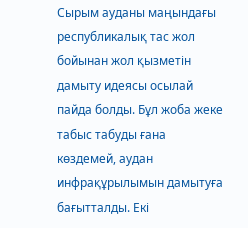Сырым ауданы маңындағы республикалық тас жол бойынан жол қызметін дамыту идеясы осылай пайда болды. Бұл жоба жеке табыс табуды ғана көздемей, аудан инфрақұрылымын дамытуға бағытталды. Екі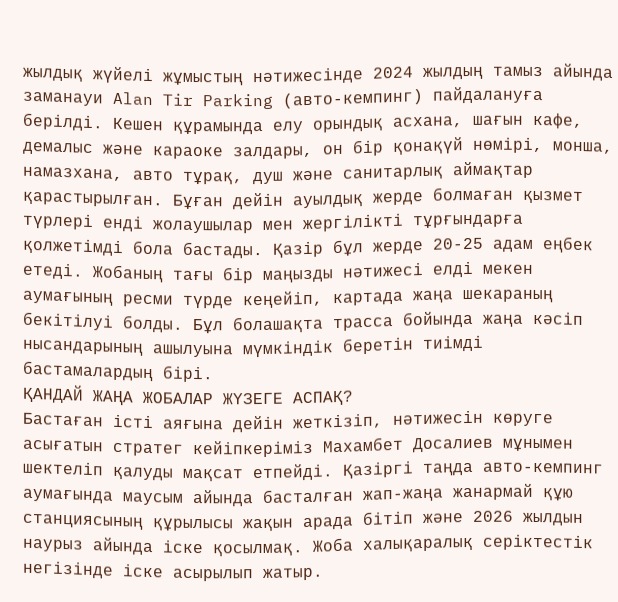жылдық жүйелі жұмыстың нәтижесінде 2024 жылдың тамыз айында заманауи Alan Tir Parking (авто-кемпинг) пайдалануға берілді. Кешен құрамында елу орындық асхана, шағын кафе, демалыс және караоке залдары, он бір қонақүй нөмірі, монша, намазхана, авто тұрақ, душ және санитарлық аймақтар қарастырылған. Бұған дейін ауылдық жерде болмаған қызмет түрлері енді жолаушылар мен жергілікті тұрғындарға қолжетімді бола бастады. Қазір бұл жерде 20-25 адам еңбек етеді. Жобаның тағы бір маңызды нәтижесі елді мекен аумағының ресми түрде кеңейіп, картада жаңа шекараның бекітілуі болды. Бұл болашақта трасса бойында жаңа кәсіп нысандарының ашылуына мүмкіндік беретін тиімді бастамалардың бірі.
ҚАНДАЙ ЖАҢА ЖОБАЛАР ЖҮЗЕГЕ АСПАҚ?
Бастаған істі аяғына дейін жеткізіп, нәтижесін көруге асығатын стратег кейіпкеріміз Махамбет Досалиев мұнымен шектеліп қалуды мақсат етпейді. Қазіргі таңда авто-кемпинг аумағында маусым айында басталған жап-жаңа жанармай құю станциясының құрылысы жақын арада бiтiп және 2026 жылдын наурыз айында iске қосылмақ. Жоба халықаралық серіктестік негізінде іске асырылып жатыр.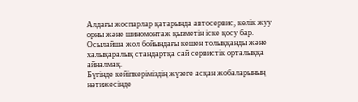Алдағы жоспарлар қатарында автосервис, көлік жуу орны және шиномонтаж қызметін іске қосу бар. Осылайша жол бойындағы кешен толыққанды және халықаралық стандартқа сай сервистік орталыққа айналмақ.
Бүгінде кейіпкеріміздің жүзеге асқан жобаларының нәтижесінде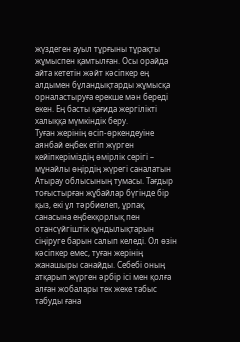жүздеген ауыл тұрғыны тұрақты жұмыспен қамтылған. Осы орайда айта кететін жәйт кәсіпкер ең алдымен бұландықтарды жұмысқа орналастыруға ерекше мән береді екен. Ең басты қағида жергілікті халыққа мүмкіндік беру.
Туған жерінің өсіп-өркендеуіне аянбай еңбек етіп жүрген кейіпкеріміздің өмірлік серігі – мұнайлы өңірдің жүрегі саналатын Атырау облысының тумасы. Тағдыр тоғыстырған жұбайлар бүгінде бір қыз, екі ұл тәрбиелеп, ұрпақ санасына еңбекқорлық пен отансүйгіштік құндылықтарын сіңіруге барын салып келеді. Ол өзін кәсіпкер емес, туған жерінің жанашыры санайды. Себебі оның атқарып жүрген әрбір ісі мен қолға алған жобалары тек жеке табыс табуды ғана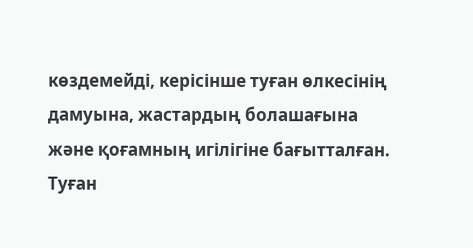көздемейді, керісінше туған өлкесінің дамуына, жастардың болашағына және қоғамның игілігіне бағытталған. Туған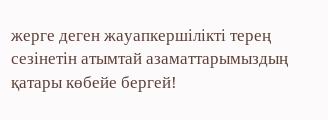жерге деген жауапкершілікті терең сезінетін атымтай азаматтарымыздың қатары көбейе бергей!